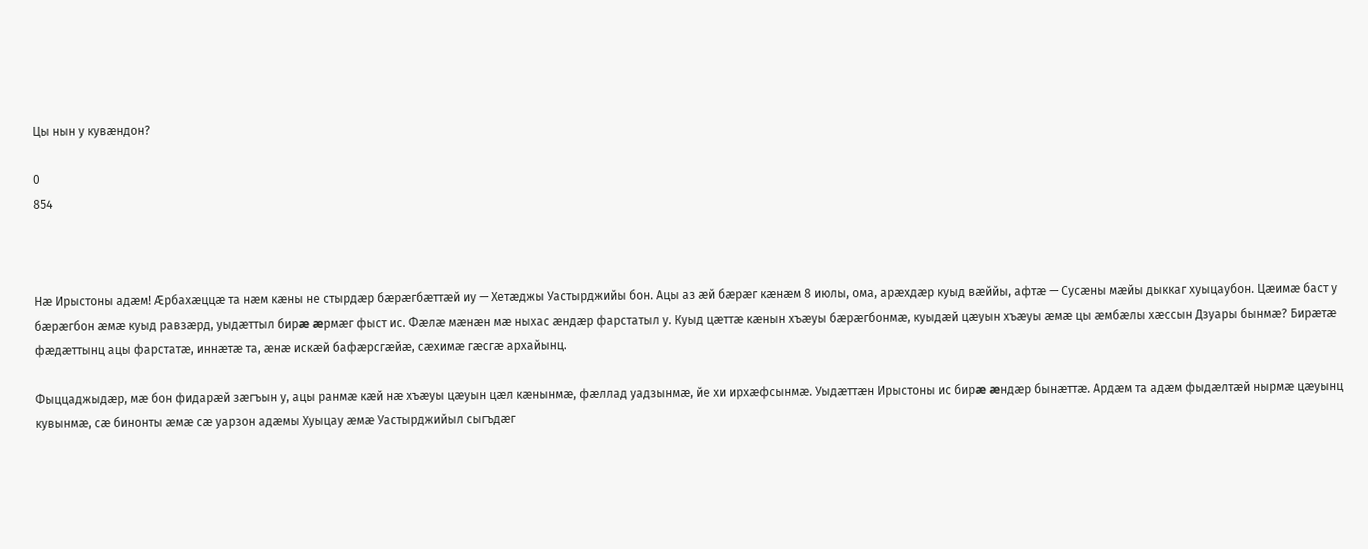Цы нын у кувæндон?

0
854



Нæ Ирыстоны адæм! Æрбахæццæ та нæм кæны не стырдæр бæрæгбæттæй иу — Хетæджы Уастырджийы бон. Ацы аз æй бæрæг кæнæм 8 июлы, ома, арæхдæр куыд вæййы, афтæ — Сусæны мæйы дыккаг хуыцаубон. Цæимæ баст у бæрæгбон æмæ куыд равзæрд, уыдæттыл бирæ æрмæг фыст ис. Фæлæ мæнæн мæ ныхас æндæр фарстатыл у. Куыд цæттæ кæнын хъæуы бæрæгбонмæ, куыдæй цæуын хъæуы æмæ цы æмбæлы хæссын Дзуары бынмæ? Бирæтæ фæдæттынц ацы фарстатæ, иннæтæ та, æнæ искæй бафæрсгæйæ, сæхимæ гæсгæ архайынц.

Фыццаджыдæр, мæ бон фидарæй зæгъын у, ацы ранмæ кæй нæ хъæуы цæуын цæл кæнынмæ, фæллад уадзынмæ, йе хи ирхæфсынмæ. Уыдæттæн Ирыстоны ис бирæ æндæр бынæттæ. Ардæм та адæм фыдæлтæй нырмæ цæуынц кувынмæ, сæ бинонты æмæ сæ уарзон адæмы Хуыцау æмæ Уастырджийыл сыгъдæг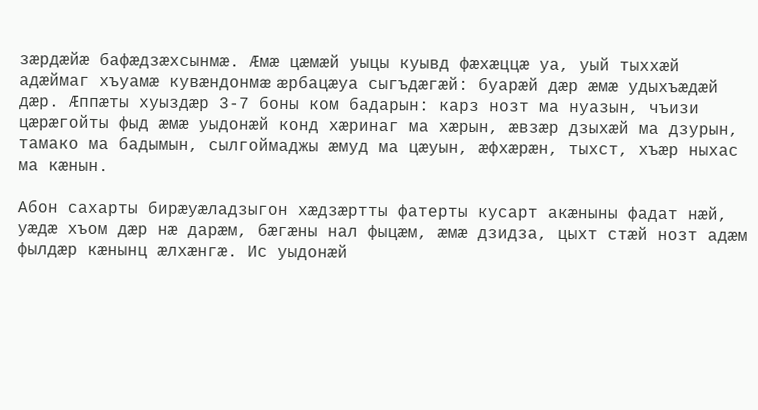зæрдæйæ бафæдзæхсынмæ. Æмæ цæмæй уыцы куывд фæхæццæ уа, уый тыххæй адæймаг хъуамæ кувæндонмæ æрбацæуа сыгъдæгæй: буарæй дæр æмæ удыхъæдæй дæр. Æппæты хуыздæр 3-7 боны ком бадарын: карз нозт ма нуазын, чъизи цæрæгойты фыд æмæ уыдонæй конд хæринаг ма хæрын, æвзæр дзыхæй ма дзурын, тамако ма бадымын, сылгоймаджы æмуд ма цæуын, æфхæрæн, тыхст, хъæр ныхас ма кæнын.

Абон сахарты бирæуæладзыгон хæдзæртты фатерты кусарт акæныны фадат нæй, уæдæ хъом дæр нæ дарæм, бæгæны нал фыцæм, æмæ дзидза, цыхт стæй нозт адæм фылдæр кæнынц æлхæнгæ. Ис уыдонæй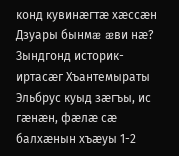конд кувинæгтæ хæссæн Дзуары бынмæ æви нæ? Зындгонд историк-иртасæг Хъантемыраты Эльбрус куыд зæгъы, ис гæнæн, фæлæ сæ балхæнын хъæуы 1-2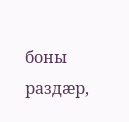боны раздæр,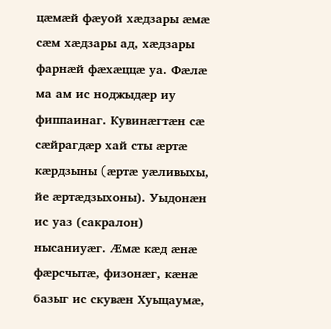цæмæй фæуой хæдзары æмæ сæм хæдзары ад, хæдзары фарнæй фæхæццæ уа. Фæлæ ма ам ис ноджыдæр иу фиппаинаг. Кувинæгтæн сæ сæйрагдæр хай сты æртæ кæрдзыны (æртæ уæливыхы, йе æртæдзыхоны). Уыдонæн ис уаз (сакралон) нысаниуæг. Æмæ кæд æнæ фæрсчытæ, физонæг, кæнæ базыг ис скувæн Хуыцаумæ,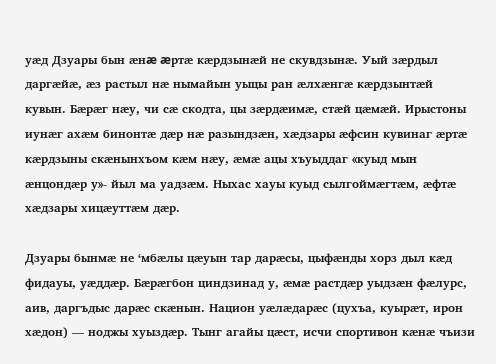уæд Дзуары бын æнæ æртæ кæрдзынæй не скувдзынæ. Уый зæрдыл даргæйæ, æз растыл нæ нымайын уыцы ран æлхæнгæ кæрдзынтæй кувын. Бæрæг нæу, чи сæ скодта, цы зæрдæимæ, стæй цæмæй. Ирыстоны иунæг ахæм бинонтæ дæр нæ разындзæн, хæдзары æфсин кувинаг æртæ кæрдзыны скæнынхъом кæм нæу, æмæ ацы хъуыддаг «куыд мын æнцондæр у»- йыл ма уадзæм. Ныхас хауы куыд сылгоймæгтæм, æфтæ хæдзары хицæуттæм дæр.

Дзуары бынмæ не ‘мбæлы цæуын тар дарæсы, цыфæнды хорз дыл кæд фидауы, уæддæр. Бæрæгбон циндзинад у, æмæ растдæр уыдзæн фæлурс, аив, даргъдыс дарæс скæнын. Национ уæлæдарæс (цухъа, куырæт, ирон хæдон) — ноджы хуыздæр. Тынг агайы цæст, исчи спортивон кæнæ чъизи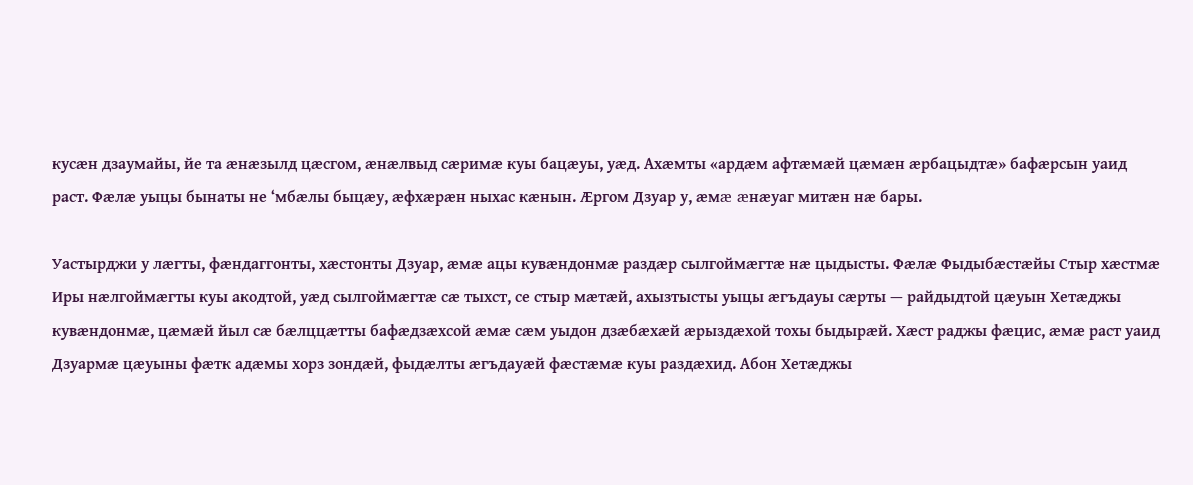кусæн дзаумайы, йе та æнæзылд цæсгом, æнæлвыд сæримæ куы бацæуы, уæд. Ахæмты «ардæм афтæмæй цæмæн æрбацыдтæ» бафæрсын уаид раст. Фæлæ уыцы бынаты не ‘мбæлы быцæу, æфхæрæн ныхас кæнын. Æргом Дзуар у, æмæ æнæуаг митæн нæ бары.

Уастырджи у лæгты, фæндаггонты, хæстонты Дзуар, æмæ ацы кувæндонмæ раздæр сылгоймæгтæ нæ цыдысты. Фæлæ Фыдыбæстæйы Стыр хæстмæ Иры нæлгоймæгты куы акодтой, уæд сылгоймæгтæ сæ тыхст, се стыр мæтæй, ахызтысты уыцы æгъдауы сæрты — райдыдтой цæуын Хетæджы кувæндонмæ, цæмæй йыл сæ бæлццæтты бафæдзæхсой æмæ сæм уыдон дзæбæхæй æрыздæхой тохы быдырæй. Хæст раджы фæцис, æмæ раст уаид Дзуармæ цæуыны фæтк адæмы хорз зондæй, фыдæлты æгъдауæй фæстæмæ куы раздæхид. Абон Хетæджы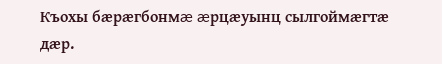Къохы бæрæгбонмæ æрцæуынц сылгоймæгтæ дæр.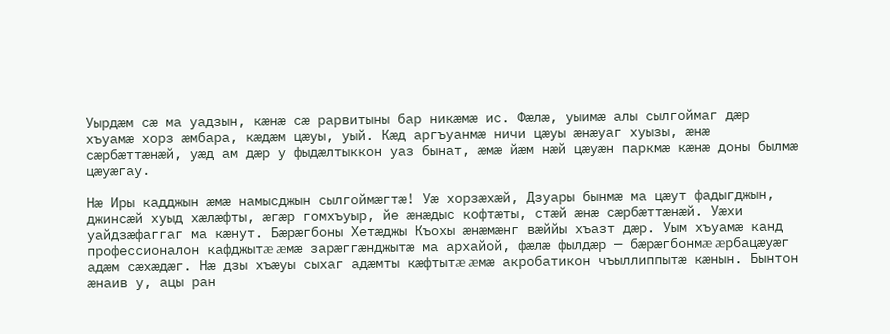Уырдæм сæ ма уадзын, кæнæ сæ рарвитыны бар никæмæ ис. Фæлæ, уыимæ алы сылгоймаг дæр хъуамæ хорз æмбара, кæдæм цæуы, уый. Кæд аргъуанмæ ничи цæуы æнæуаг хуызы, æнæ сæрбæттæнæй, уæд ам дæр у фыдæлтыккон уаз бынат, æмæ йæм нæй цæуæн паркмæ кæнæ доны былмæ цæуæгау.

Нæ Иры кадджын æмæ намысджын сылгоймæгтæ! Уæ хорзæхæй, Дзуары бынмæ ма цæут фадыгджын, джинсæй хуыд хæлæфты, æгæр гомхъуыр, йе æнæдыс кофтæты, стæй æнæ сæрбæттæнæй. Уæхи уайдзæфаггаг ма кæнут. Бæрæгбоны Хетæджы Къохы æнæмæнг вæййы хъазт дæр. Уым хъуамæ канд профессионалон кафджытæ æмæ зарæггæнджытæ ма архайой, фæлæ фылдæр — бæрæгбонмæ æрбацæуæг адæм сæхæдæг. Нæ дзы хъæуы сыхаг адæмты кæфтытæ æмæ акробатикон чъыллиппытæ кæнын. Бынтон æнаив у, ацы ран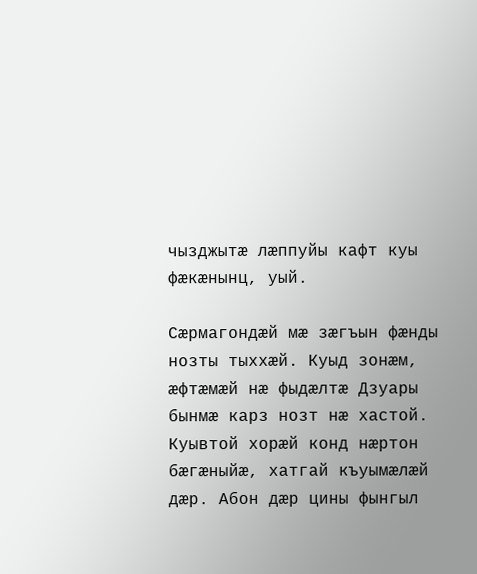чызджытæ лæппуйы кафт куы фæкæнынц, уый.

Сæрмагондæй мæ зæгъын фæнды нозты тыххæй. Куыд зонæм, æфтæмæй нæ фыдæлтæ Дзуары бынмæ карз нозт нæ хастой. Куывтой хорæй конд нæртон бæгæныйæ, хатгай къуымæлæй дæр. Абон дæр цины фынгыл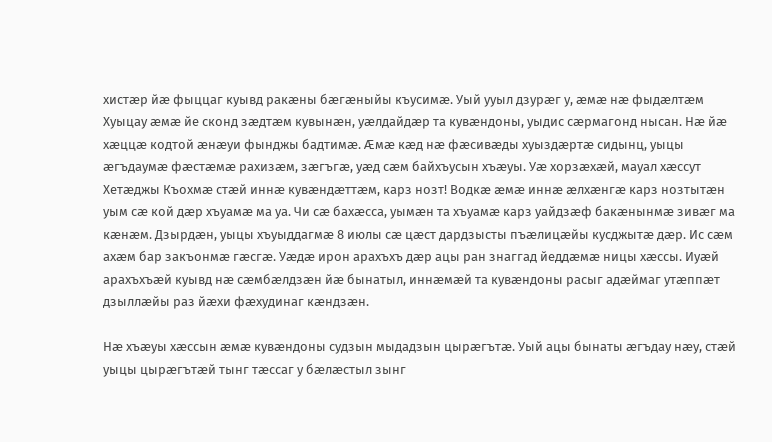хистæр йæ фыццаг куывд ракæны бæгæныйы къусимæ. Уый ууыл дзурæг у, æмæ нæ фыдæлтæм Хуыцау æмæ йе сконд зæдтæм кувынæн, уæлдайдæр та кувæндоны, уыдис сæрмагонд нысан. Нæ йæ хæццæ кодтой æнæуи фынджы бадтимæ. Æмæ кæд нæ фæсивæды хуыздæртæ сидынц, уыцы æгъдаумæ фæстæмæ рахизæм, зæгъгæ, уæд сæм байхъусын хъæуы. Уæ хорзæхæй, мауал хæссут Хетæджы Къохмæ стæй иннæ кувæндæттæм, карз нозт! Водкæ æмæ иннæ æлхæнгæ карз нозтытæн уым сæ кой дæр хъуамæ ма уа. Чи сæ бахæсса, уымæн та хъуамæ карз уайдзæф бакæнынмæ зивæг ма кæнæм. Дзырдæн, уыцы хъуыддагмæ 8 июлы сæ цæст дардзысты пъæлицæйы кусджытæ дæр. Ис сæм ахæм бар закъонмæ гæсгæ. Уæдæ ирон арахъхъ дæр ацы ран знаггад йеддæмæ ницы хæссы. Иуæй арахъхъæй куывд нæ сæмбæлдзæн йæ бынатыл, иннæмæй та кувæндоны расыг адæймаг утæппæт дзыллæйы раз йæхи фæхудинаг кæндзæн.

Нæ хъæуы хæссын æмæ кувæндоны судзын мыдадзын цырæгътæ. Уый ацы бынаты æгъдау нæу, стæй уыцы цырæгътæй тынг тæссаг у бæлæстыл зынг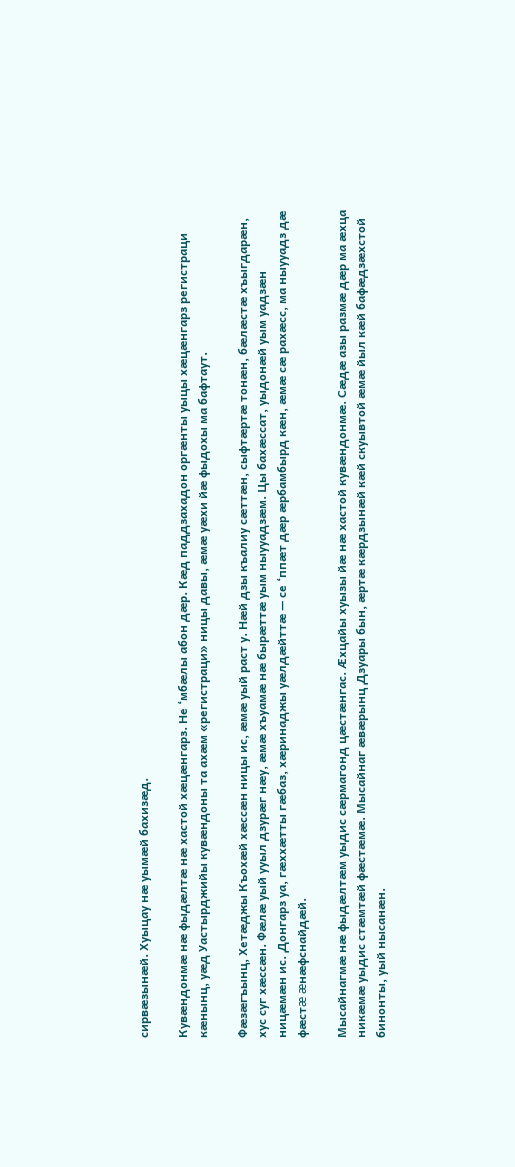сирвæзынæй. Хуыцау нæ уымæй бахизæд.

Кувæндонмæ нæ фыдæлтæ нæ хастой хæцæнгарз. Не ‘мбæлы абон дæр. Кæд паддзахадон оргæнты уыцы хæцæнгарз регистраци кæнынц, уæд Уастырджийы кувæндоны та ахæм «регистраци» ницы давы, æмæ уæхи йæ фыдохы ма бафтаут.

Фæзæгъынц, Хетæджы Къохæй хæссæн ницы ис, æмæ уый раст у. Нæй дзы къалиу сæттæн, сыфтæртæ тонæн, бæлæстæ хъыгдарæн, хус суг хæссæн. Фæлæ уый ууыл дзурæг нæу, æмæ хъуамæ нæ бырæттæ уым ныууадзæм. Цы бахæссат, уыдонæй уым уадзæн ницæмæн ис. Донгарз уа, гæххæтты гæбаз, хæринаджы уæлдæйттæ — се ‘ппæт дæр æрбамбырд кæн, æмæ сæ рахæсс, ма ныууадз дæ фæстæ æнæфснайдæй.

Мысайнагмæ нæ фыдæлтæм уыдис сæрмагонд цæстæнгас. Æхцайы хуызы йæ нæ хастой кувæндонмæ. Сæдæ азы размæ дæр ма æхца никæмæ уыдис стæмтæй фæстæмæ. Мысайнаг æвæрынц Дзуары бын, æртæ кæрдзынæй кæй скуывтой æмæ йыл кæй бафæдзæхстой бинонты, уый нысанæн.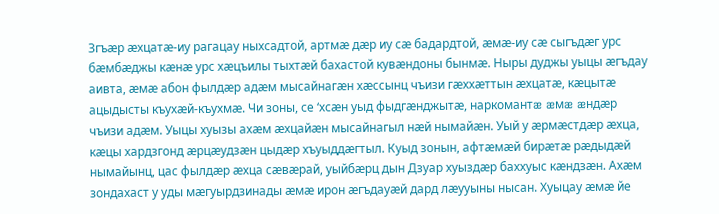Згъæр æхцатæ-иу рагацау ныхсадтой, артмæ дæр иу сæ бадардтой, æмæ-иу сæ сыгъдæг урс бæмбæджы кæнæ урс хæцъилы тыхтæй бахастой кувæндоны бынмæ. Ныры дуджы уыцы æгъдау аивта, æмæ абон фылдæр адæм мысайнагæн хæссынц чъизи гæххæттын æхцатæ, кæцытæ ацыдысты къухæй-къухмæ. Чи зоны, се ‘хсæн уыд фыдгæнджытæ, наркомантæ æмæ æндæр чъизи адæм. Уыцы хуызы ахæм æхцайæн мысайнагыл нæй нымайæн. Уый у æрмæстдæр æхца, кæцы хардзгонд æрцæудзæн цыдæр хъуыддæгтыл. Куыд зонын, афтæмæй бирæтæ рæдыдæй нымайынц, цас фылдæр æхца сæвæрай, уыйбæрц дын Дзуар хуыздæр баххуыс кæндзæн. Ахæм зондахаст у уды мæгуырдзинады æмæ ирон æгъдауæй дард лæууыны нысан. Хуыцау æмæ йе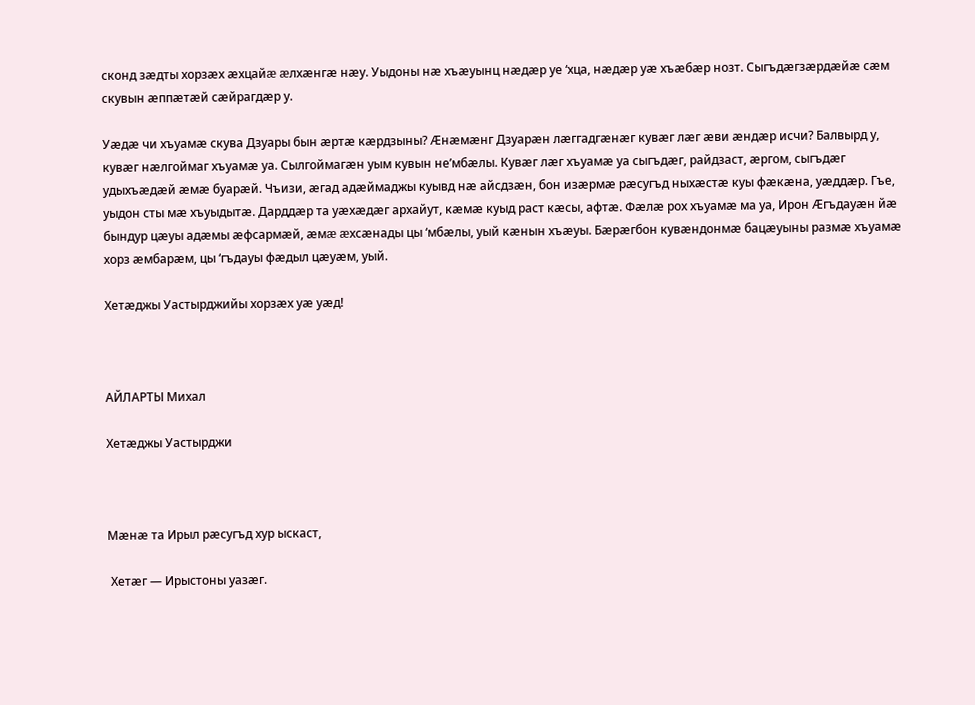сконд зæдты хорзæх æхцайæ æлхæнгæ нæу. Уыдоны нæ хъæуынц нæдæр уе ‘хца, нæдæр уæ хъæбæр нозт. Сыгъдæгзæрдæйæ сæм скувын æппæтæй сæйрагдæр у.

Уæдæ чи хъуамæ скува Дзуары бын æртæ кæрдзыны? Æнæмæнг Дзуарæн лæггадгæнæг кувæг лæг æви æндæр исчи? Балвырд у, кувæг нæлгоймаг хъуамæ уа. Сылгоймагæн уым кувын не’мбæлы. Кувæг лæг хъуамæ уа сыгъдæг, райдзаст, æргом, сыгъдæг удыхъæдæй æмæ буарæй. Чъизи, æгад адæймаджы куывд нæ айсдзæн, бон изæрмæ рæсугъд ныхæстæ куы фæкæна, уæддæр. Гъе, уыдон сты мæ хъуыдытæ. Дарддæр та уæхæдæг архайут, кæмæ куыд раст кæсы, афтæ. Фæлæ рох хъуамæ ма уа, Ирон Æгъдауæн йæ бындур цæуы адæмы æфсармæй, æмæ æхсæнады цы ‘мбæлы, уый кæнын хъæуы. Бæрæгбон кувæндонмæ бацæуыны размæ хъуамæ хорз æмбарæм, цы ‘гъдауы фæдыл цæуæм, уый.

Хетæджы Уастырджийы хорзæх уæ уæд!



АЙЛАРТЫ Михал

Хетæджы Уастырджи



Мæнæ та Ирыл рæсугъд хур ыскаст,

 Хетæг — Ирыстоны уазæг.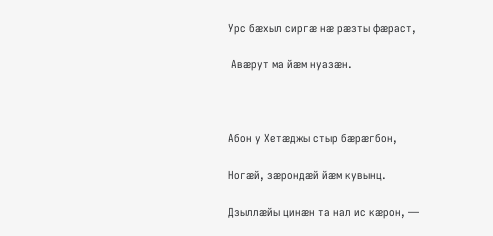Урс бæхыл сиргæ нæ рæзты фæраст,

 Авæрут ма йæм нуазæн.



Абон у Хетæджы стыр бæрæгбон,

Ногæй, зæрондæй йæм кувынц.

Дзыллæйы цинæн та нал ис кæрон, —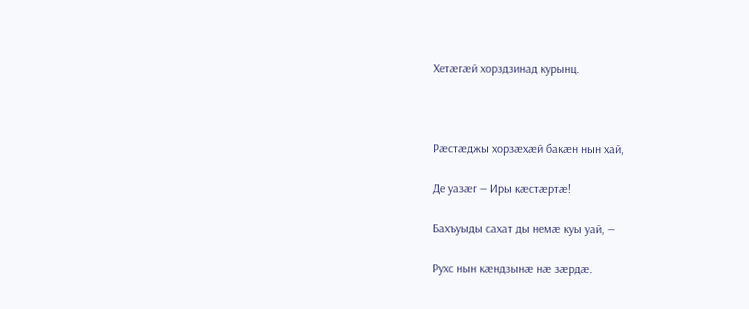Хетæгæй хорздзинад курынц.



Рæстæджы хорзæхæй бакæн нын хай,

Де уазæг — Иры кæстæртæ!

Бахъуыды сахат ды немæ куы уай, —

Рухс нын кæндзынæ нæ зæрдæ.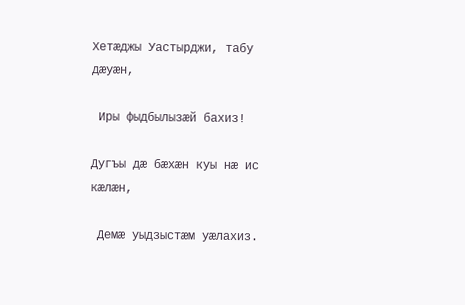Хетæджы Уастырджи, табу дæуæн,

 Иры фыдбылызæй бахиз!

Дугъы дæ бæхæн куы нæ ис кæлæн,

 Демæ уыдзыстæм уæлахиз.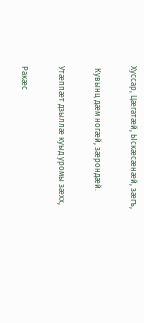Хуссар, Цæгатæй, Ыскæсæнæй, зæгъ,

 Кувынц дæм ногæй, зæрондæй.

Утæппæт дзыллæ куыд уромы зæхх,

Ракæс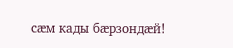сæм кады бæрзондæй!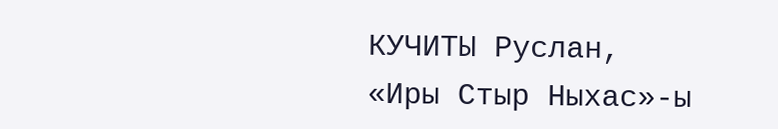КУЧИТЫ Руслан, «Иры Стыр Ныхас»-ы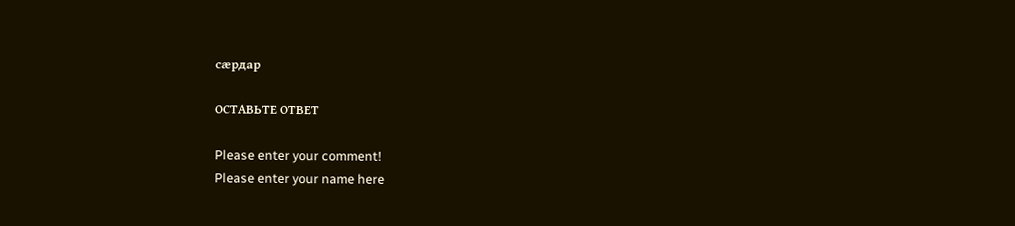сæрдар

ОСТАВЬТЕ ОТВЕТ

Please enter your comment!
Please enter your name here